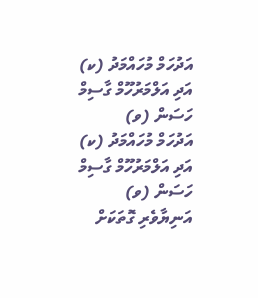އަދުހަމް މުހައްމަދު (ކ) އަދި އަލްމަރުހޫމް ގާސިމް ހަސަން (ވ)
އަދުހަމް މުހައްމަދު (ކ) އަދި އަލްމަރުހޫމް ގާސިމް ހަސަން (ވ)
އަނިޔާވެރި ގޮތަކަށް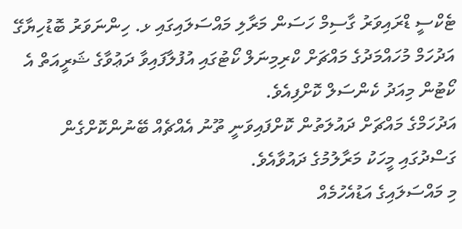ޓެކްސީ ޑްރައިވަރު ގާސިމް ހަސަން މަރާލި މައްސަލައިގައި ޅ. ހިންނަވަރު ބޮޑުހިޔާގޭ އަދުހަމް މުހައްމަދުގެ މައްޗަށް ކްރިމިނަލް ކޯޓުގައި އުފުލާފައިވާ ދަޢުވާގެ ޝަރީއަތް އެ ކޯޓުން މިއަދު ކެންސަލް ކޮށްފިއެވެ.
އަދުހަމްގެ މައްޗަށް ދައުލަތުން ކޮށްފައިވަނީ ތޫނު އެއްޗެއް ބޭނުންކޮށްގެން ގަސްދުގައި މީހަކު މަރާލުމުގެ ދައުވާއެވެ.
މި މައްސަލައިގެ އަޑުއެހުމެއް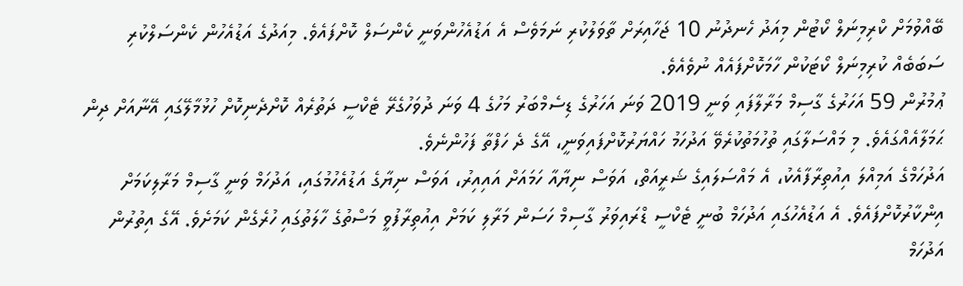ބޭއްވުމަށް ކްރިމިނަލް ކޯޓުން މިއަދު ހެނދުނު 10 ޖަހާއިރަށް ތާވަލުކުރި ނަމަވެސް އެ އަޑުއެހުންވަނީ ކެންސަލް ކޮށްފައެވެ. މިއަދުގެ އަޑުއެހުން ކެންސަލްކުރި ސަބަބެއް ކުރިމިނަލް ކޯޓަކުން ހާމަކޮށްފައެއް ނުވެއެވެ.
ޢުމުރުން 59 އަހަރުގެ ގާސިމް މަރާލާފައި ވަނީ 2019 ވަނަ އަހަރުގެ ޑިސެމްބަރު މަހުގެ 4 ވަނަ ދުވަހުގެރޭ ޓެކްސީ ދަތުރެއް ކޮށްދެނިކޮށް ހުޅުމާލޭގައި އޭނާއަށް ދިން ޙަމަލާއެއްގައެވެ. މި މައްސަލާގައި ތުހުމަތުކުރެވޭ އަދުހަމު ހައްޔަރުކޮށްފައިވަނީ، އޭގެ ދެ ހަފްތާ ފަހުންނެވެ.
އަދުހަމްގެ އަމިއްލަ އިއުތިރާފާއެކު، އެ މައްސަލައިގެ ޝަރީއަތް، އަވަސް ނިޔާއާ ހަމައަށް އައިއިރު، އަވަސް ނިޔާގެ އަޑުއެހުމުގައި، އަދުހަމް ވަނީ ގާސިމް މަރާލިކަމަށް އިންކާރުކޮށްފައެވެ. އެ އަޑުއެހުގައި އަދުހަމް ބުނީ ޓެކްސީ ޑްރައިވަރު ގާސިމް ހަސަން މަރާލި ކަމަށް އިއުތިރާފުވީ މަސްތުގެ ހާލަތުގައި ހުރެގެން ކަމަށެވެ. އޭގެ އިތުރުން އަދުހަމް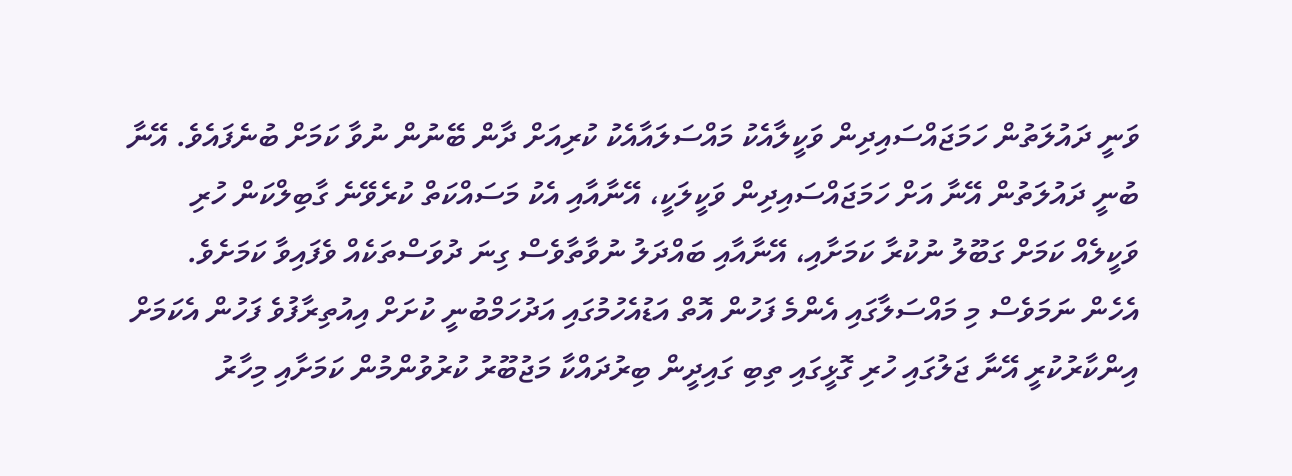ވަނީ ދައުލަތުން ހަމަޖައްސައިދިން ވަކީލާއެކު މައްސަލައާއެކު ކުރިއަށް ދާން ބޭނުން ނުވާ ކަމަށް ބުނެފައެވެ. އޭނާ ބުނީ ދައުލަތުން އޭނާ އަށް ހަމަޖައްސައިދިން ވަކީލަކީ، އޭނާއާއި އެކު މަސައްކަތް ކުރެވޭނެ ގާބިލްކަން ހުރި ވަކީލެއް ކަމަށް ގަބޫލު ނުކުރާ ކަމަށާއި، އޭނާއާއި ބައްދަލު ނުވާތާވެސް ގިނަ ދުވަސްތަކެއް ވެފައިވާ ކަމަށެވެ.
އެހެން ނަމަވެސް މި މައްސަލާގައި އެންމެ ފަހުން އޮތް އަޑުއެހުމުގައި އަދުހަމްބުނީ ކުށަށް އިއުތިރާފުވެ ފަހުން އެކަމަށް އިންކާރުކުރީ އޭނާ ޖަލުގައި ހުރި ގޮޅީގައި ތިބި ގައިދީން ބިރުދައްކާ މަޖުބޫރު ކުރުވުންމުން ކަމަށާއި މިހާރު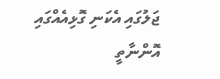ޖަލުގައި އެކަނި ގޮޅިއެއްގައި އޮންނާތީ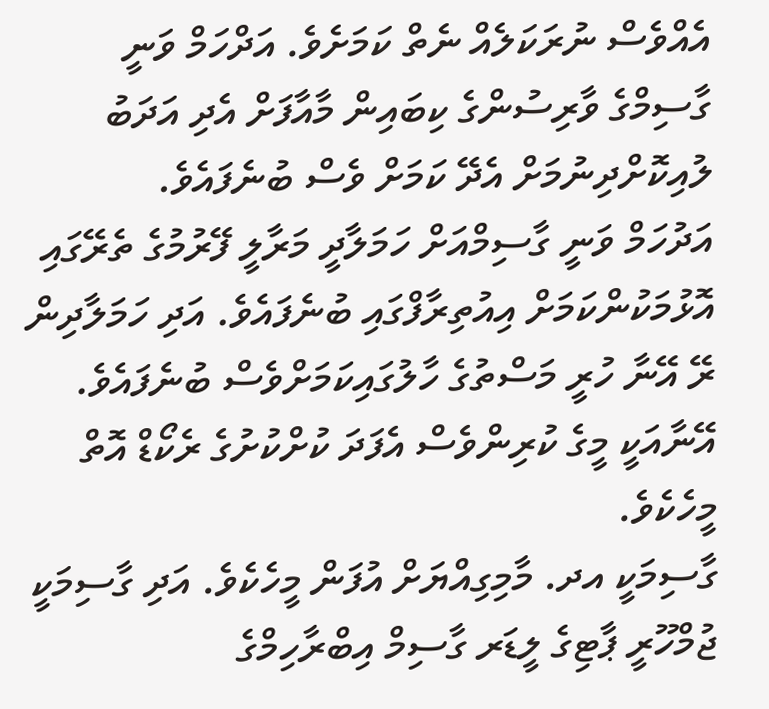އެއްވެސް ނުރަކަލެއް ނެތް ކަމަށެވެ. އަދްހަމް ވަނީ ގާސިމްގެ ވާރިސުންގެ ކިބައިން މާއާފަށް އެދި އަދަބު ލުއިކޮށްދިނުމަށް އެދޭ ކަމަށް ވެސް ބުނެފައެވެ.
އަދުހަމް ވަނީ ގާސިމްއަށް ހަމަލާދީ މަރާލީ ފޭރުމުގެ ތެރޭގައި އޮޅުމަކުންކަމަށް އިއުތިރާފްގައި ބުނެފައެވެ. އަދި ހަމަލާދިން ރޭ އޭނާ ހުރީ މަސްތުގެ ހާލުގައިކަމަށްވެސް ބުނެފައެވެ. އޭނާއަކީ މީގެ ކުރިންވެސް އެފަދަ ކުށްކުށުގެ ރެކޯޑް އޮތް މީހެކެވެ.
ގާސިމަކީ އދ. މާމިގިއްޔަށް އުފަން މީހެކެވެ. އަދި ގާސިމަކީ ޖުމްހޫރީ ޕާޓިގެ ލީޑަރ ގާސިމް އިބްރާހިމްގެ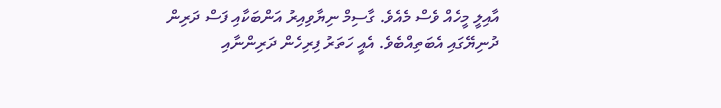އާއިލީ މީހެއް ވެސް މެއެވެ. ގާސިމް ނިޔާވިއިރު އަންބަކާއި ފަސް ދަރިން ދުނިޔޭގައި އެބަތިއްބެވެ. އެއީ ހަތަރު ފިރިހެން ދަރިންނާއި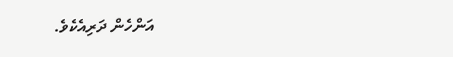އަންހެން ދަރިއެކެވެ.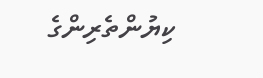ކިޔުންތެރިންގެ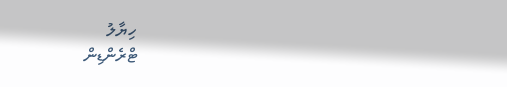ހިޔާލު
ޓްރެންޑިން